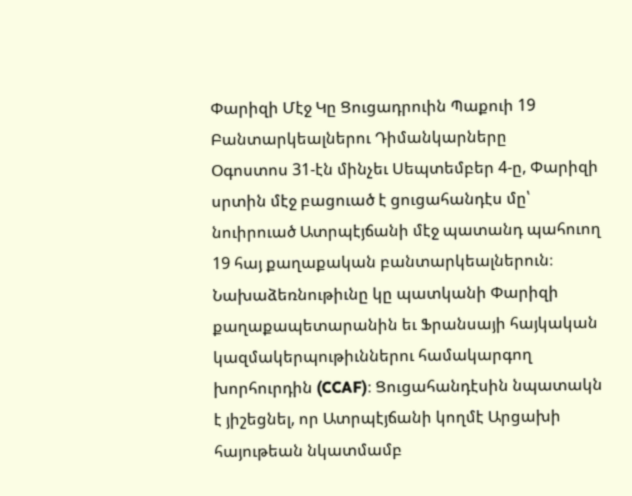Փարիզի Մէջ Կը Ցուցադրուին Պաքուի 19 Բանտարկեալներու Դիմանկարները
Օգոստոս 31-էն մինչեւ Սեպտեմբեր 4-ը, Փարիզի սրտին մէջ բացուած է ցուցահանդէս մը՝ նուիրուած Ատրպէյճանի մէջ պատանդ պահուող 19 հայ քաղաքական բանտարկեալներուն։ Նախաձեռնութիւնը կը պատկանի Փարիզի քաղաքապետարանին եւ Ֆրանսայի հայկական կազմակերպութիւններու համակարգող խորհուրդին (CCAF)։ Ցուցահանդէսին նպատակն է յիշեցնել, որ Ատրպէյճանի կողմէ Արցախի հայութեան նկատմամբ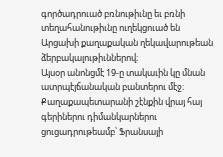գործադրուած բռնութիւնը եւ բռնի տեղահանութիւնը ուղեկցուած են Արցախի քաղաքական ղեկավարութեան ձերբակալութիւններով։
Այսօր անոնցմէ 19-ը տակաւին կը մնան ատրպէյճանական բանտերու մէջ։ Քաղաքապետարանի շէնքին վրայ հայ գերիներու դիմանկարներու ցուցադրութեամբ՝ Ֆրանսայի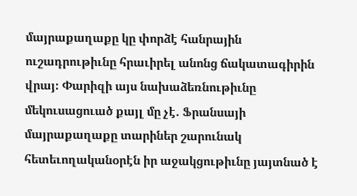մայրաքաղաքը կը փորձէ հանրային ուշադրութիւնը հրաւիրել անոնց ճակատագիրին վրայ։ Փարիզի այս նախաձեռնութիւնը մեկուսացուած քայլ մը չէ. Ֆրանսայի մայրաքաղաքը տարիներ շարունակ հետեւողականօրէն իր աջակցութիւնը յայտնած է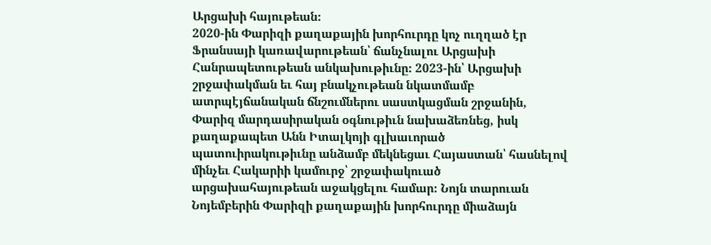Արցախի հայութեան։
2020-ին Փարիզի քաղաքային խորհուրդը կոչ ուղղած էր Ֆրանսայի կառավարութեան՝ ճանչնալու Արցախի Հանրապետութեան անկախութիւնը։ 2023-ին՝ Արցախի շրջափակման եւ հայ բնակչութեան նկատմամբ ատրպէյճանական ճնշումներու սաստկացման շրջանին, Փարիզ մարդասիրական օգնութիւն նախաձեռնեց, իսկ քաղաքապետ Անն Իտալկոյի գլխաւորած պատուիրակութիւնը անձամբ մեկնեցաւ Հայաստան՝ հասնելով մինչեւ Հակարիի կամուրջ՝ շրջափակուած արցախահայութեան աջակցելու համար։ Նոյն տարուան Նոյեմբերին Փարիզի քաղաքային խորհուրդը միաձայն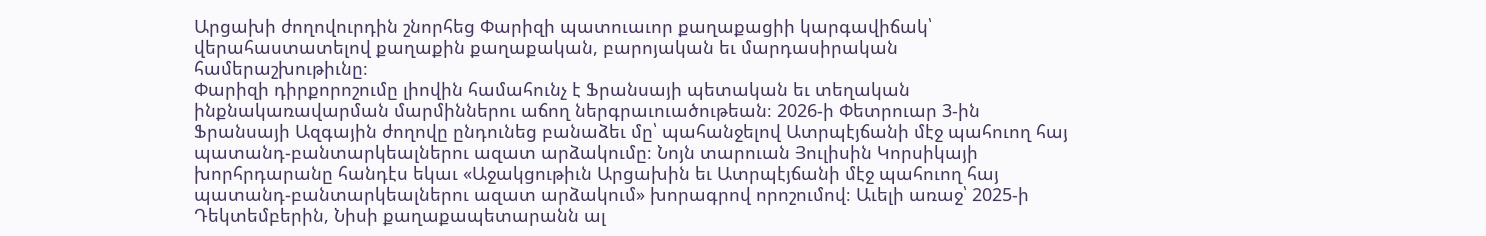Արցախի ժողովուրդին շնորհեց Փարիզի պատուաւոր քաղաքացիի կարգավիճակ՝ վերահաստատելով քաղաքին քաղաքական, բարոյական եւ մարդասիրական համերաշխութիւնը։
Փարիզի դիրքորոշումը լիովին համահունչ է Ֆրանսայի պետական եւ տեղական ինքնակառավարման մարմիններու աճող ներգրաւուածութեան։ 2026-ի Փետրուար 3-ին Ֆրանսայի Ազգային ժողովը ընդունեց բանաձեւ մը՝ պահանջելով Ատրպէյճանի մէջ պահուող հայ պատանդ-բանտարկեալներու ազատ արձակումը։ Նոյն տարուան Յուլիսին Կորսիկայի խորհրդարանը հանդէս եկաւ «Աջակցութիւն Արցախին եւ Ատրպէյճանի մէջ պահուող հայ պատանդ-բանտարկեալներու ազատ արձակում» խորագրով որոշումով։ Աւելի առաջ՝ 2025-ի Դեկտեմբերին, Նիսի քաղաքապետարանն ալ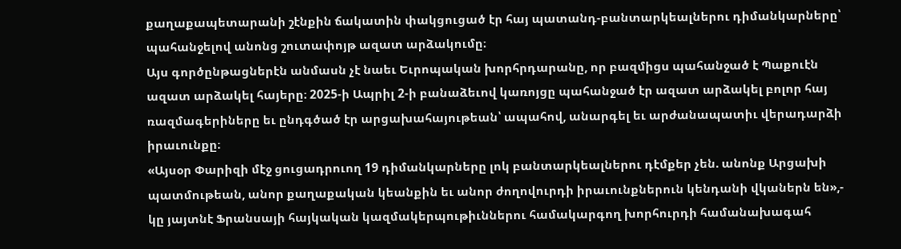քաղաքապետարանի շէնքին ճակատին փակցուցած էր հայ պատանդ-բանտարկեալներու դիմանկարները՝ պահանջելով անոնց շուտափոյթ ազատ արձակումը։
Այս գործընթացներէն անմասն չէ նաեւ Եւրոպական խորհրդարանը, որ բազմիցս պահանջած է Պաքուէն ազատ արձակել հայերը։ 2025-ի Ապրիլ 2-ի բանաձեւով կառոյցը պահանջած էր ազատ արձակել բոլոր հայ ռազմագերիները եւ ընդգծած էր արցախահայութեան՝ ապահով, անարգել եւ արժանապատիւ վերադարձի իրաւունքը։
«Այսօր Փարիզի մէջ ցուցադրուող 19 դիմանկարները լոկ բանտարկեալներու դէմքեր չեն. անոնք Արցախի պատմութեան, անոր քաղաքական կեանքին եւ անոր ժողովուրդի իրաւունքներուն կենդանի վկաներն են»,- կը յայտնէ Ֆրանսայի հայկական կազմակերպութիւններու համակարգող խորհուրդի համանախագահ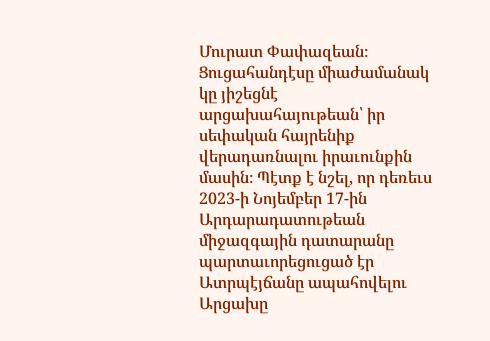Մուրատ Փափազեան։ Ցուցահանդէսը միաժամանակ կը յիշեցնէ արցախահայութեան՝ իր սեփական հայրենիք վերադառնալու իրաւունքին մասին։ Պէտք է նշել, որ դեռեւս 2023-ի Նոյեմբեր 17-ին Արդարադատութեան միջազգային դատարանը պարտաւորեցուցած էր Ատրպէյճանը ապահովելու Արցախը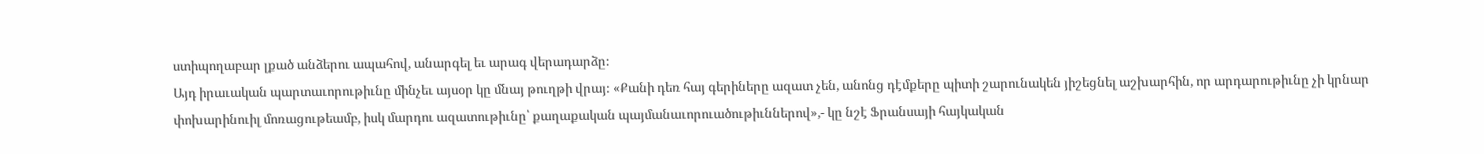ստիպողաբար լքած անձերու ապահով, անարգել եւ արագ վերադարձը։
Այդ իրաւական պարտաւորութիւնը մինչեւ այսօր կը մնայ թուղթի վրայ։ «Քանի դեռ հայ գերիները ազատ չեն, անոնց դէմքերը պիտի շարունակեն յիշեցնել աշխարհին, որ արդարութիւնը չի կրնար փոխարինուիլ մոռացութեամբ, իսկ մարդու ազատութիւնը՝ քաղաքական պայմանաւորուածութիւններով»,- կը նշէ Ֆրանսայի հայկական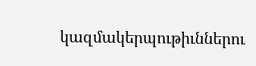կազմակերպութիւններու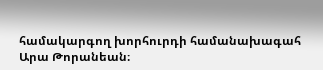համակարգող խորհուրդի համանախագահ Արա Թորանեան։